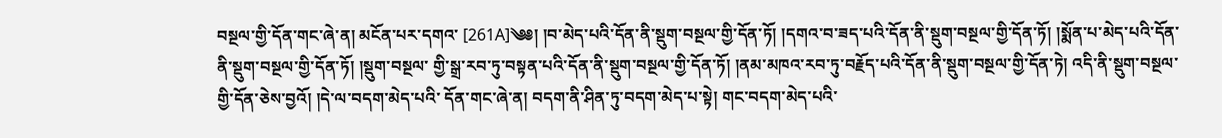བསྔལ་གྱི་དོན་གང་ཞེ་ན། མངོན་པར་དགའ་ [261A]༄༅། །བ་མེད་པའི་དོན་ནི་སྡུག་བསྔལ་གྱི་དོན་ཏོ། །དགའ་བ་ཟད་པའི་དོན་ནི་སྡུག་བསྔལ་གྱི་དོན་ཏོ། །སྨོན་པ་མེད་པའི་དོན་ནི་སྡུག་བསྔལ་གྱི་དོན་ཏོ། །སྡུག་བསྔལ་ གྱི་སྒྲ་རབ་ཏུ་བསྟན་པའི་དོན་ནི་སྡུག་བསྔལ་གྱི་དོན་ཏོ། །ནམ་མཁའ་རབ་ཏུ་བརྗོད་པའི་དོན་ནི་སྡུག་བསྔལ་གྱི་དོན་ཏེ། འདི་ནི་སྡུག་བསྔལ་གྱི་དོན་ཅེས་བྱའོ། །དེ་ལ་བདག་མེད་པའི་ དོན་གང་ཞེ་ན། བདག་ནི་ཤིན་ཏུ་བདག་མེད་པ་སྟེ། གང་བདག་མེད་པའི་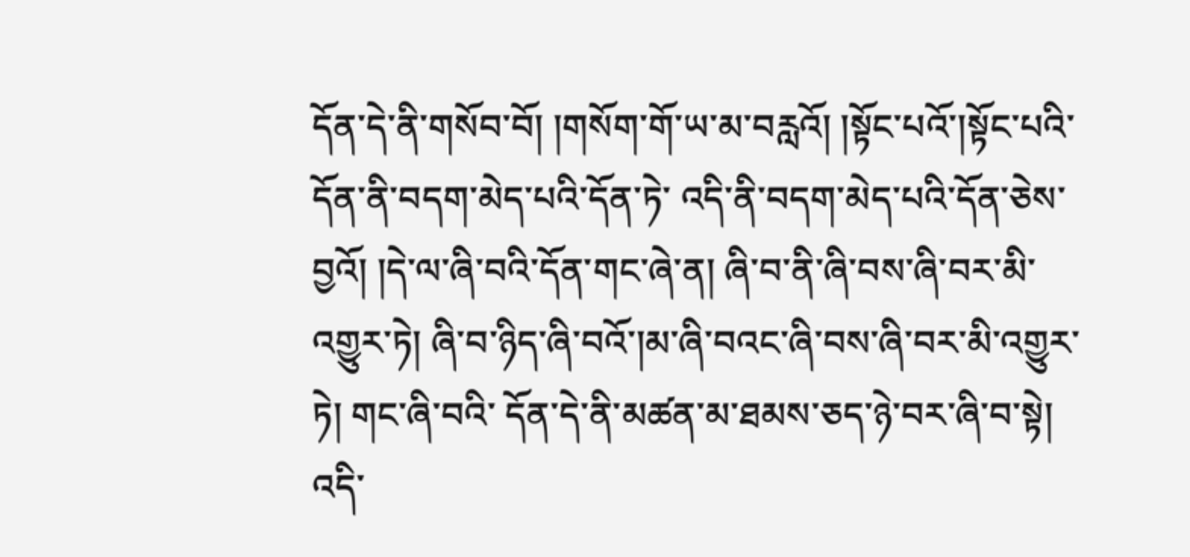དོན་དེ་ནི་གསོབ་བོ། །གསོག་གོ་ཡ་མ་བརླའོ། །སྟོང་པའོ་།སྟོང་པའི་དོན་ནི་བདག་མེད་པའི་དོན་ཏེ་ འདི་ནི་བདག་མེད་པའི་དོན་ཅེས་བྱའོ། །དེ་ལ་ཞི་བའི་དོན་གང་ཞེ་ན། ཞི་བ་ནི་ཞི་བས་ཞི་བར་མི་འགྱུར་ཏེ། ཞི་བ་ཉིད་ཞི་བའོ་།མ་ཞི་བའང་ཞི་བས་ཞི་བར་མི་འགྱུར་ཏེ། གང་ཞི་བའི་ དོན་དེ་ནི་མཚན་མ་ཐམས་ཅད་ཉེ་བར་ཞི་བ་སྟེ། འདི་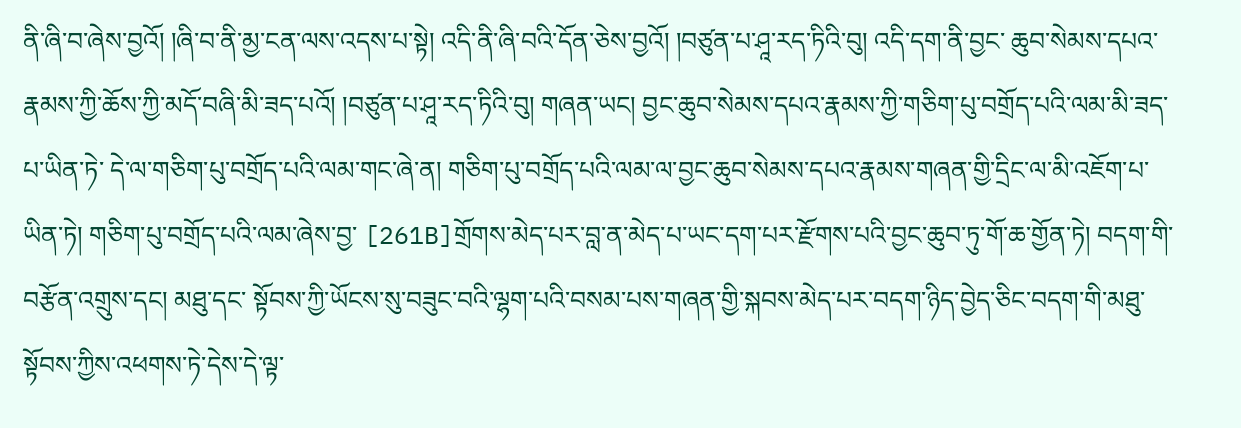ནི་ཞི་བ་ཞེས་བྱའོ། །ཞི་བ་ནི་མྱ་ངན་ལས་འདས་པ་སྟེ། འདི་ནི་ཞི་བའི་དོན་ཅེས་བྱའོ། །བཙུན་པ་ཤཱ་རད་ཏིའི་བུ། འདི་དག་ནི་བྱང་ ཆུབ་སེམས་དཔའ་རྣམས་ཀྱི་ཆོས་ཀྱི་མདོ་བཞི་མི་ཟད་པའོ། །བཙུན་པ་ཤཱ་རད་ཏིའི་བུ། གཞན་ཡང། བྱང་ཆུབ་སེམས་དཔའ་རྣམས་ཀྱི་གཅིག་པུ་བགྲོད་པའི་ལམ་མི་ཟད་པ་ཡིན་ཏེ་ དེ་ལ་གཅིག་པུ་བགྲོད་པའི་ལམ་གང་ཞེ་ན། གཅིག་པུ་བགྲོད་པའི་ལམ་ལ་བྱང་ཆུབ་སེམས་དཔའ་རྣམས་གཞན་གྱི་དྲིང་ལ་མི་འཇོག་པ་ཡིན་ཏེ། གཅིག་པུ་བགྲོད་པའི་ལམ་ཞེས་བྱ་ [261B]གྲོགས་མེད་པར་བླ་ན་མེད་པ་ཡང་དག་པར་རྫོགས་པའི་བྱང་ཆུབ་ཏུ་གོ་ཆ་གྱོན་ཏེ། བདག་གི་བརྩོན་འགྲུས་དང། མཐུ་དང་ སྟོབས་ཀྱི་ཡོངས་སུ་བཟུང་བའི་ལྷག་པའི་བསམ་པས་གཞན་གྱི་སྐབས་མེད་པར་བདག་ཉིད་བྱེད་ཅིང་བདག་གི་མཐུ་སྟོབས་ཀྱིས་འཕགས་ཏེ་དེས་དེ་ལྟ་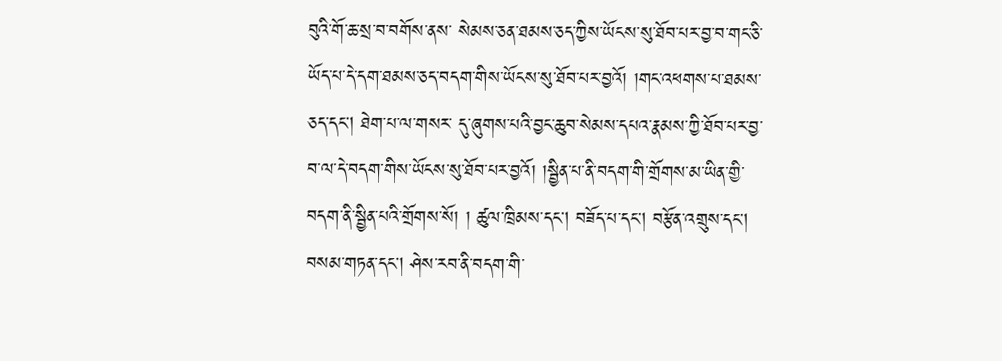བུའི་གོ་ཆ་སྲ་བ་བགོས་ནས་ སེམས་ཅན་ཐམས་ཅད་ཀྱིས་ཡོངས་སུ་ཐོབ་པར་བྱ་བ་གང་ཅི་ཡོད་པ་དེ་དག་ཐམས་ཅད་བདག་གིས་ཡོངས་སུ་ཐོབ་པར་བྱའོ། །གང་འཕགས་པ་ཐམས་ཅད་དང། ཐེག་པ་ལ་གསར་ དུ་ཞུགས་པའི་བྱང་ཆུབ་སེམས་དཔའ་རྣམས་ཀྱི་ཐོབ་པར་བྱ་བ་ལ་དེ་བདག་གིས་ཡོངས་སུ་ཐོབ་པར་བྱའོ། །སྦྱིན་པ་ནི་བདག་གི་གྲོགས་མ་ཡིན་གྱི་བདག་ནི་སྦྱིན་པའི་གྲོགས་སོ། ། ཚུལ་ཁྲིམས་དང། བཟོད་པ་དང། བརྩོན་འགྲུས་དང། བསམ་གཏན་དང། ཤེས་རབ་ནི་བདག་གི་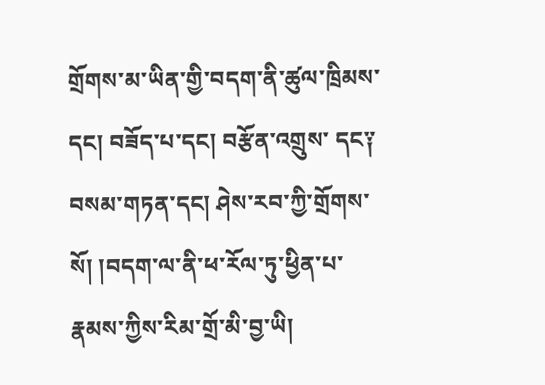གྲོགས་མ་ཡིན་གྱི་བདག་ནི་ཚུལ་ཁྲིམས་དང། བཟོད་པ་དང། བརྩོན་འགྲུས་ དང༑ བསམ་གཏན་དང། ཤེས་རབ་ཀྱི་གྲོགས་སོ། །བདག་ལ་ནི་ཕ་རོལ་ཏུ་ཕྱིན་པ་རྣམས་ཀྱིས་རིམ་གྲོ་མི་བྱ་ཡི།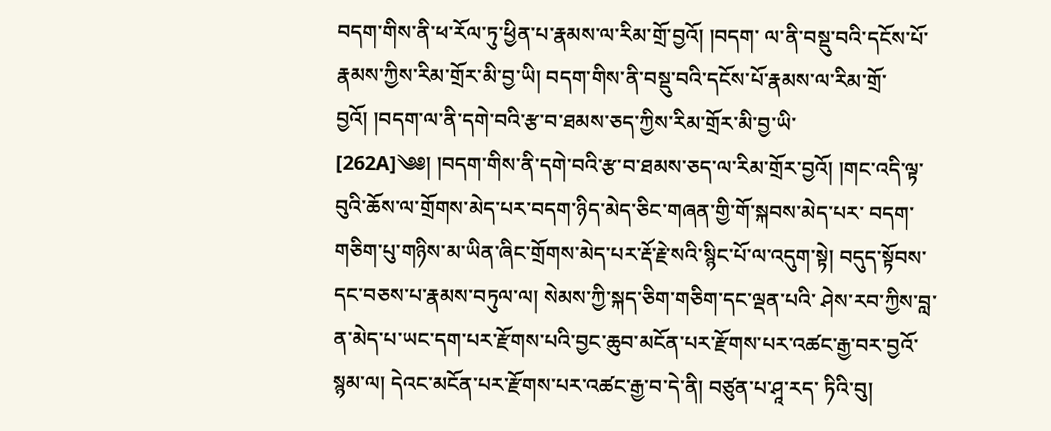བདག་གིས་ནི་ཕ་རོལ་ཏུ་ཕྱིན་པ་རྣམས་ལ་རིམ་གྲོ་བྱའོ། །བདག་ ལ་ནི་བསྡུ་བའི་དངོས་པོ་རྣམས་ཀྱིས་རིམ་གྲོར་མི་བྱ་ཡི། བདག་གིས་ནི་བསྡུ་བའི་དངོས་པོ་རྣམས་ལ་རིམ་གྲོ་བྱའོ། །བདག་ལ་ནི་དགེ་བའི་རྩ་བ་ཐམས་ཅད་ཀྱིས་རིམ་གྲོར་མི་བྱ་ཡི་ [262A]༄༅། །བདག་གིས་ནི་དགེ་བའི་རྩ་བ་ཐམས་ཅད་ལ་རིམ་གྲོར་བྱའོ། །གང་འདི་ལྟ་བུའི་ཆོས་ལ་གྲོགས་མེད་པར་བདག་ཉིད་མེད་ཅིང་གཞན་གྱི་གོ་སྐབས་མེད་པར་ བདག་གཅིག་པུ་གཉིས་མ་ཡིན་ཞིང་གྲོགས་མེད་པར་རྡོ་རྗེ་སའི་སྙིང་པོ་ལ་འདུག་སྟེ། བདུད་སྟོབས་དང་བཅས་པ་རྣམས་བཏུལ་ལ། སེམས་ཀྱི་སྐད་ཅིག་གཅིག་དང་ལྡན་པའི་ ཤེས་རབ་ཀྱིས་བླ་ན་མེད་པ་ཡང་དག་པར་རྫོགས་པའི་བྱང་ཆུབ་མངོན་པར་རྫོགས་པར་འཚང་རྒྱ་བར་བྱའོ་སྙམ་ལ། དེའང་མངོན་པར་རྫོགས་པར་འཚང་རྒྱ་བ་དེ་ནི། བཙུན་པ་ཤཱ་རད་ ཏིའི་བུ།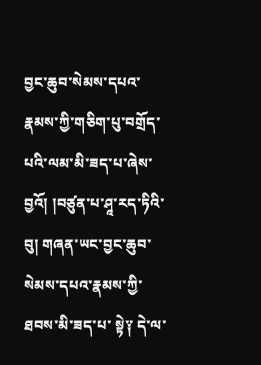བྱང་ཆུབ་སེམས་དཔའ་རྣམས་ཀྱི་གཅིག་པུ་བགྲོད་པའི་ལམ་མི་ཟད་པ་ཞེས་བྱའོ། །བཙུན་པ་ཤཱ་རད་ཏིའི་བུ། གཞན་ཡང་བྱང་ཆུབ་སེམས་དཔའ་རྣམས་ཀྱི་ཐབས་མི་ཟད་པ་ སྟེ༑ དེ་ལ་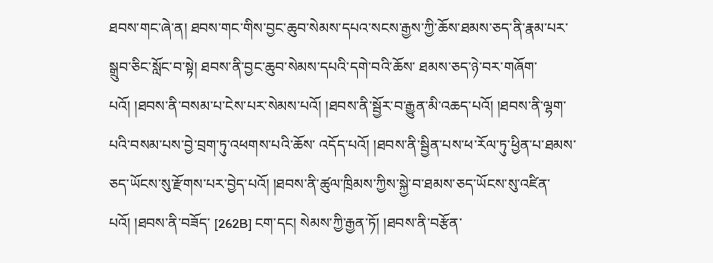ཐབས་གང་ཞེ་ན། ཐབས་གང་གིས་བྱང་ཆུབ་སེམས་དཔའ་སངས་རྒྱས་ཀྱི་ཆོས་ཐམས་ཅད་ནི་རྣམ་པར་སྒྲུབ་ཅིང་སློང་བ་སྟེ། ཐབས་ནི་བྱང་ཆུབ་སེམས་དཔའི་དགེ་བའི་ཆོས་ ཐམས་ཅད་ཉེ་བར་གཞོག་པའོ། །ཐབས་ནི་བསམ་པ་ངེས་པར་སེམས་པའོ། །ཐབས་ནི་སྦྱོར་བ་རྒྱུན་མི་འཆད་པའོ། །ཐབས་ནི་ལྷག་པའི་བསམ་པས་བྱེ་བྲག་ཏུ་འཕགས་པའི་ཆོས་ འདོད་པའོ། །ཐབས་ནི་སྦྱིན་པས་ཕ་རོལ་ཏུ་ཕྱིན་པ་ཐམས་ཅད་ཡོངས་སུ་རྫོགས་པར་བྱེད་པའོ། །ཐབས་ནི་ཚུལ་ཁྲིམས་ཀྱིས་སྐྱེ་བ་ཐམས་ཅད་ཡོངས་སུ་འཛིན་པའོ། །ཐབས་ནི་བཟོད་ [262B] ངག་དང། སེམས་ཀྱི་རྒྱན་ཏོ། །ཐབས་ནི་བརྩོན་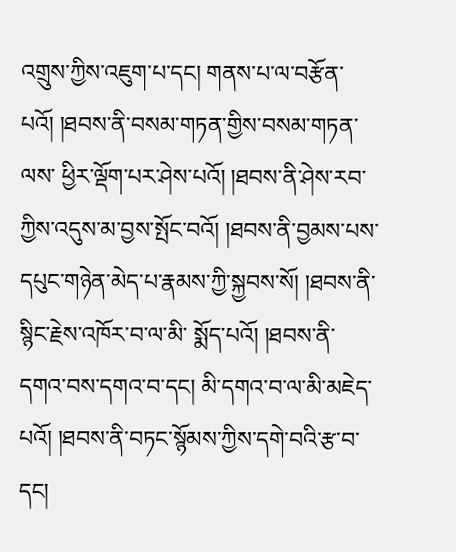འགྲུས་ཀྱིས་འཇུག་པ་དང། གནས་པ་ལ་བརྩོན་པའོ། །ཐབས་ནི་བསམ་གཏན་གྱིས་བསམ་གཏན་ལས་ ཕྱིར་ལྡོག་པར་ཤེས་པའོ། །ཐབས་ནི་ཤེས་རབ་ཀྱིས་འདུས་མ་བྱས་སྤོང་བའོ། །ཐབས་ནི་བྱམས་པས་དཔུང་གཉེན་མེད་པ་རྣམས་ཀྱི་སྐྱབས་སོ། །ཐབས་ནི་སྙིང་རྗེས་འཁོར་བ་ལ་མི་ སྨོད་པའོ། །ཐབས་ནི་དགའ་བས་དགའ་བ་དང། མི་དགའ་བ་ལ་མི་མཇེད་པའོ། །ཐབས་ནི་བཏང་སྙོམས་ཀྱིས་དགེ་བའི་རྩ་བ་དང།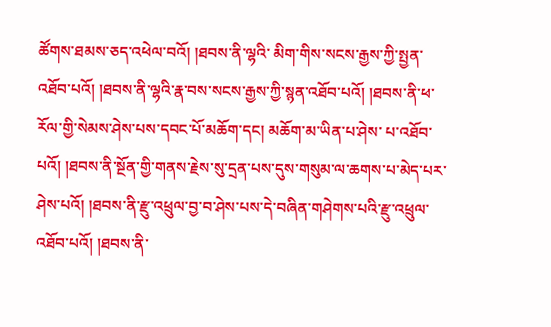ཚོགས་ཐམས་ཅད་འཕེལ་བའོ། །ཐབས་ནི་ལྷའི་ མིག་གིས་སངས་རྒྱས་ཀྱི་སྤྱན་འཐོབ་པའོ། །ཐབས་ནི་ལྷའི་རྣ་བས་སངས་རྒྱས་ཀྱི་སྙན་འཐོབ་པའོ། །ཐབས་ནི་ཕ་རོལ་གྱི་སེམས་ཤེས་པས་དབང་པོ་མཆོག་དང། མཆོག་མ་ཡིན་པ་ཤེས་ པ་འཐོབ་པའོ། །ཐབས་ནི་སྔོན་གྱི་གནས་རྗེས་སུ་དྲན་པས་དུས་གསུམ་ལ་ཆགས་པ་མེད་པར་ཤེས་པའོ། །ཐབས་ནི་རྫུ་འཕྲུལ་བྱ་བ་ཤེས་པས་དེ་བཞིན་གཤེགས་པའི་རྫུ་འཕྲུལ་ འཐོབ་པའོ། །ཐབས་ནི་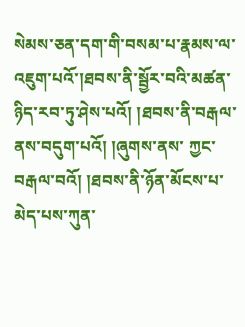སེམས་ཅན་དག་གི་བསམ་པ་རྣམས་ལ་འཇུག་པའོ་།ཐབས་ནི་སྦྱོར་བའི་མཚན་ཉིད་རབ་ཏུ་ཤེས་པའོ། །ཐབས་ནི་བརྒལ་ནས་བདུག་པའོ། །ཞུགས་ནས་ ཀྱང་བརྒལ་བའོ། །ཐབས་ནི་ཉོན་མོངས་པ་མེད་པས་ཀུན་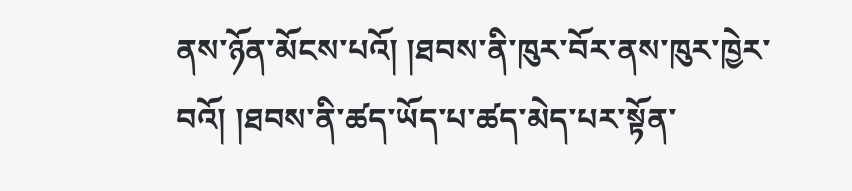ནས་ཉོན་མོངས་པའོ། །ཐབས་ནི་ཁུར་བོར་ནས་ཁུར་ཁྱེར་བའོ། །ཐབས་ནི་ཚད་ཡོད་པ་ཚད་མེད་པར་སྟོན་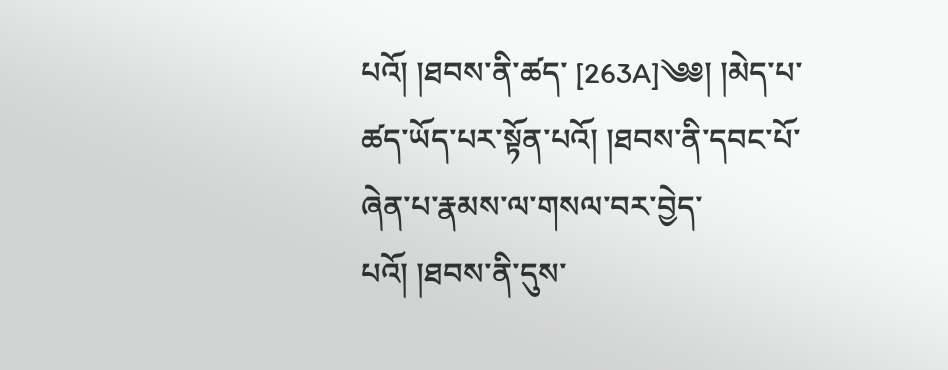པའོ། །ཐབས་ནི་ཚད་ [263A]༄༅། །མེད་པ་ཚད་ཡོད་པར་སྟོན་པའོ། །ཐབས་ནི་དབང་པོ་ཞེན་པ་རྣམས་ལ་གསལ་བར་བྱེད་པའོ། །ཐབས་ནི་དུས་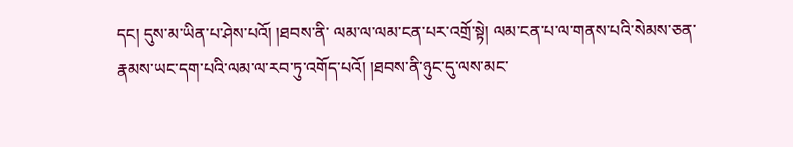དང། དུས་མ་ཡིན་པ་ཤེས་པའོ། །ཐབས་ནི་ ལམ་ལ་ལམ་ངན་པར་འགྲོ་སྟེ། ལམ་ངན་པ་ལ་གནས་པའི་སེམས་ཅན་རྣམས་ཡང་དག་པའི་ལམ་ལ་རབ་ཏུ་འགོད་པའོ། །ཐབས་ནི་ཉུང་དུ་ལས་མང་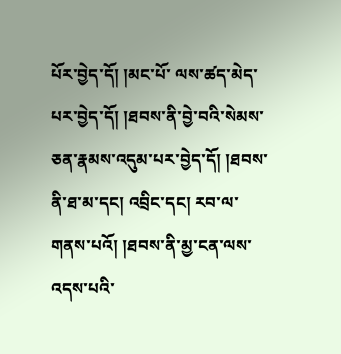པོར་བྱེད་དོ། །མང་པོ་ ལས་ཚད་མེད་པར་བྱེད་དོ། །ཐབས་ནི་བྱེ་བའི་སེམས་ཅན་རྣམས་འདུམ་པར་བྱེད་དོ། །ཐབས་ནི་ཐ་མ་དང། འབྲིང་དང། རབ་ལ་གནས་པའོ། །ཐབས་ནི་མྱ་ངན་ལས་འདས་པའི་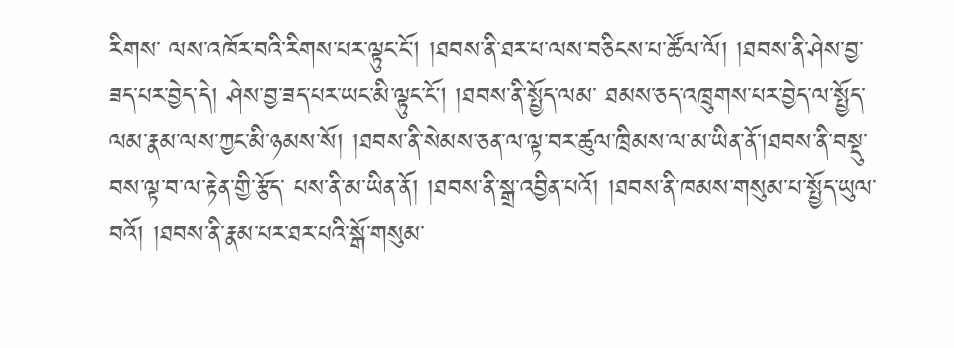རིགས་ ལས་འཁོར་བའི་རིགས་པར་ལྟུང་ངོ། །ཐབས་ནི་ཐར་པ་ལས་བཅིངས་པ་ཚོལ་ལོ། །ཐབས་ནི་ཤེས་བྱ་ཟད་པར་བྱེད་དེ། ཤེས་བྱ་ཟད་པར་ཡང་མི་ལྟུང་ངོ། །ཐབས་ནི་སྤྱོད་ལམ་ ཐམས་ཅད་འཁྲུགས་པར་བྱེད་ལ་སྤྱོད་ལམ་རྣམ་ལས་ཀྱང་མི་ཉམས་སོ། །ཐབས་ནི་སེམས་ཅན་ལ་ལྟ་བར་ཚུལ་ཁྲིམས་ལ་མ་ཡིན་ནོ་།ཐབས་ནི་བསྡུ་བས་ལྟ་བ་ལ་རྟེན་གྱི་རྩོད་ པས་ནི་མ་ཡིན་ནོ། །ཐབས་ནི་སྒྲ་འབྱིན་པའོ། །ཐབས་ནི་ཁམས་གསུམ་པ་སྤྱོད་ཡུལ་བའོ། །ཐབས་ནི་རྣམ་པར་ཐར་པའི་སྒོ་གསུམ་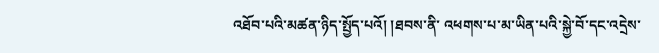འཐོབ་པའི་མཚན་ཉིད་སྤྱོད་པའོ། །ཐབས་ནི་ འཕགས་པ་མ་ཡིན་པའི་སྐྱེ་བོ་དང་འདྲེས་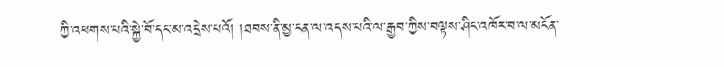ཀྱི་འཕགས་པའི་སྐྱེ་བོ་དང་མ་འདྲེས་པའོ། །ཐབས་ནི་མྱ་ངན་ལ་འདས་པའི་ལ་རྒྱབ་ཀྱིས་བལྟས་ཤིང་འཁོར་བ་ལ་མངོན་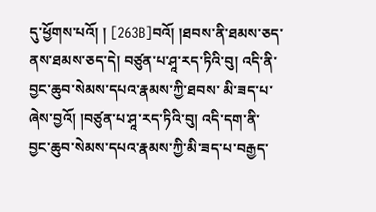དུ་ཕྱོགས་པའོ། ། [263B]བའོ། །ཐབས་ནི་ཐམས་ཅད་ནས་ཐམས་ཅད་དེ། བཙུན་པ་ཤཱ་རད་ཏིའི་བུ། འདི་ནི་བྱང་ཆུབ་སེམས་དཔའ་རྣམས་ཀྱི་ཐབས་ མི་ཟད་པ་ཞེས་བྱའོ། །བཙུན་པ་ཤཱ་རད་ཏིའི་བུ། འདི་དག་ནི་བྱང་ཆུབ་སེམས་དཔའ་རྣམས་ཀྱི་མི་ཟད་པ་བརྒྱད་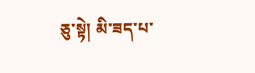ཅུ་སྟེ། མི་ཟད་པ་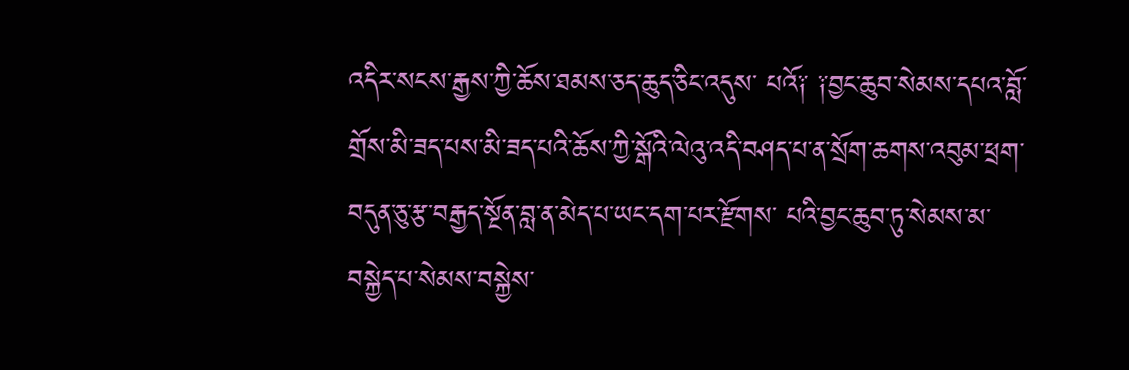འདིར་སངས་རྒྱས་ཀྱི་ཆོས་ཐམས་ཅད་ཆུད་ཅིང་འདུས་ པའོ༑ ༑བྱང་ཆུབ་སེམས་དཔའ་བློ་གྲོས་མི་ཟད་པས་མི་ཟད་པའི་ཆོས་ཀྱི་སྒོའི་ལེའུ་འདི་བཤད་པ་ན་སྲོག་ཆགས་འབུམ་ཕྲག་བདུན་ཅུ་རྩ་བརྒྱད་སྔོན་བླ་ན་མེད་པ་ཡང་དག་པར་རྫོགས་ པའི་བྱང་ཆུབ་ཏུ་སེམས་མ་བསྐྱེད་པ་སེམས་བསྐྱེས་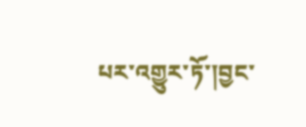པར་འགྱུར་ཏོ་།བྱང་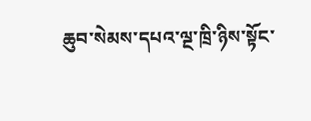ཆུབ་སེམས་དཔའ་ལྔ་ཁྲི་ཉིས་སྟོང་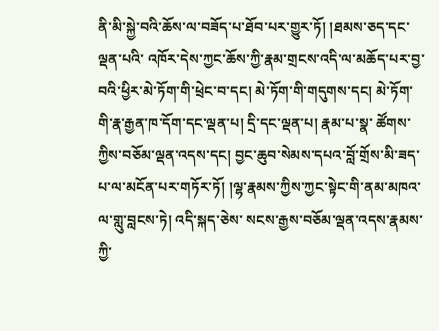ནི་མི་སྐྱེ་བའི་ཆོས་ལ་བཟོད་པ་ཐོབ་པར་གྱུར་ཏོ། །ཐམས་ཅད་དང་ལྡན་པའི་ འཁོར་དེས་ཀྱང་ཆོས་ཀྱི་རྣམ་གྲངས་འདི་ལ་མཆོད་པར་བྱ་བའི་ཕྱིར་མེ་ཏོག་གི་ཕྲེང་བ་དང། མེ་ཏོག་གི་གདུགས་དང། མེ་ཏོག་གི་རྣ་རྒྱན་ཁ་དོག་དང་ལྡན་པ། དྲི་དང་ལྡན་པ། རྣམ་པ་སྣ་ ཚོགས་ཀྱིས་བཅོམ་ལྡན་འདས་དང། བྱང་ཆུབ་སེམས་དཔའ་བློ་གྲོས་མི་ཟད་པ་ལ་མངོན་པར་གཏོར་ཏོ། །ལྷ་རྣམས་ཀྱིས་ཀྱང་སྟེང་གི་ནམ་མཁའ་ལ་གླུ་བླངས་ཏེ། འདི་སྐད་ཅེས་ སངས་རྒྱས་བཅོམ་ལྡན་འདས་རྣམས་ཀྱི་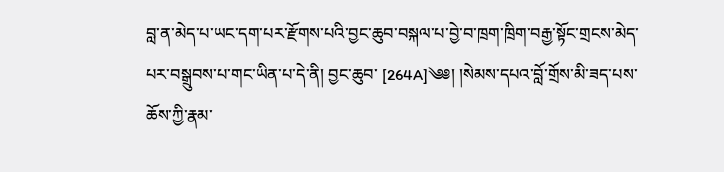བླ་ན་མེད་པ་ཡང་དག་པར་རྫོགས་པའི་བྱང་ཆུབ་བསྐལ་པ་བྱེ་བ་ཁྲག་ཁྲིག་བརྒྱ་སྟོང་གྲངས་མེད་པར་བསྒྲུབས་པ་གང་ཡིན་པ་དེ་ནི། བྱང་ཆུབ་ [264A]༄༅། །སེམས་དཔའ་བློ་གྲོས་མི་ཟད་པས་ཆོས་ཀྱི་རྣམ་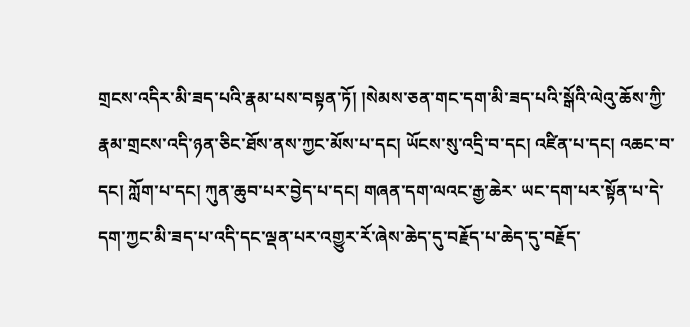གྲངས་འདིར་མི་ཟད་པའི་རྣམ་པས་བསྟན་ཏོ། །སེམས་ཅན་གང་དག་མི་ཟད་པའི་སྒོའི་ལེའུ་ཆོས་ཀྱི་ རྣམ་གྲངས་འདི་ཉན་ཅིང་ཐོས་ནས་ཀྱང་མོས་པ་དང། ཡོངས་སུ་འདྲི་བ་དང། འཛིན་པ་དང། འཆང་བ་དང། ཀློག་པ་དང། ཀུན་ཆུབ་པར་བྱེད་པ་དང། གཞན་དག་ལའང་རྒྱ་ཆེར་ ཡང་དག་པར་སྟོན་པ་དེ་དག་ཀྱང་མི་ཟད་པ་འདི་དང་ལྡན་པར་འགྱུར་རོ་ཞེས་ཆེད་དུ་བརྗོད་པ་ཆེད་དུ་བརྗོད་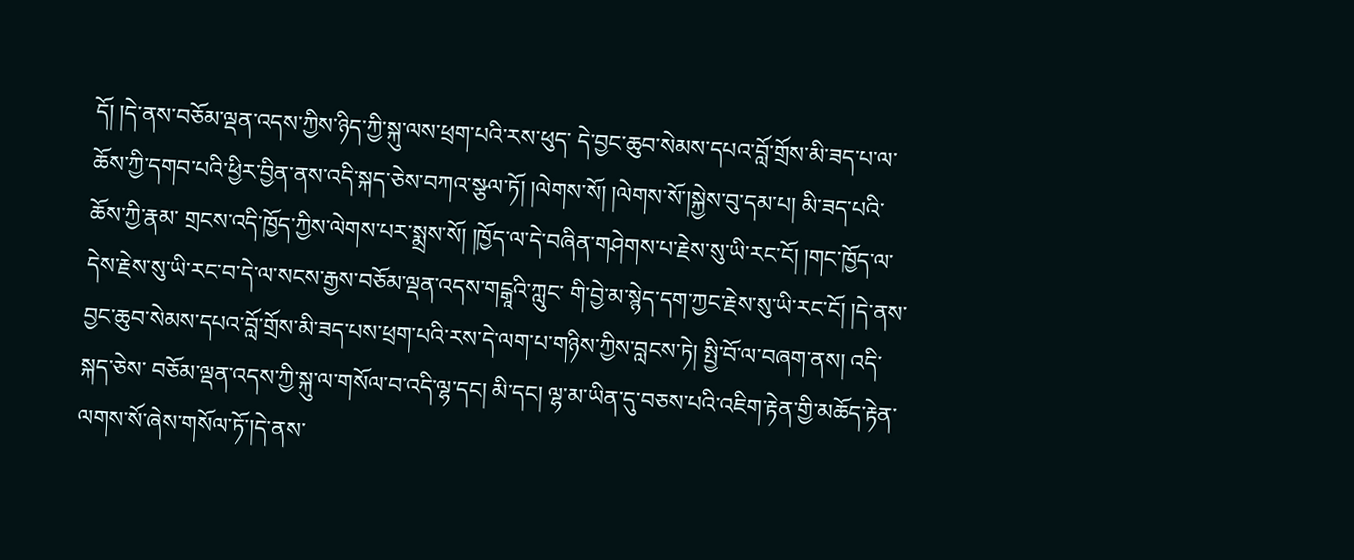དོ། །དེ་ནས་བཅོམ་ལྡན་འདས་ཀྱིས་ཉིད་ཀྱི་སྐུ་ལས་ཕྲག་པའི་རས་ཕུད་ དེ་བྱང་ཆུབ་སེམས་དཔའ་བློ་གྲོས་མི་ཟད་པ་ལ་ཆོས་ཀྱི་དགབ་པའི་ཕྱིར་བྱིན་ནས་འདི་སྐད་ཅེས་བཀའ་སྩལ་ཏོ། །ལེགས་སོ། །ལེགས་སོ་།སྐྱེས་བུ་དམ་པ། མི་ཟད་པའི་ཆོས་ཀྱི་རྣམ་ གྲངས་འདི་ཁྱོད་ཀྱིས་ལེགས་པར་སྨྲས་སོ། །ཁྱོད་ལ་དེ་བཞིན་གཤེགས་པ་རྗེས་སུ་ཡི་རང་ངོ། །གང་ཁྱོད་ལ་དེས་རྗེས་སུ་ཡི་རང་བ་དེ་ལ་སངས་རྒྱས་བཅོམ་ལྡན་འདས་གངྒཱའི་ཀླུང་ གི་བྱེ་མ་སྙེད་དག་ཀྱང་རྗེས་སུ་ཡི་རང་ངོ། །དེ་ནས་བྱང་ཆུབ་སེམས་དཔའ་བློ་གྲོས་མི་ཟད་པས་ཕྲག་པའི་རས་དེ་ལག་པ་གཉིས་ཀྱིས་བླངས་ཏེ། སྤྱི་བོ་ལ་བཞག་ནས། འདི་སྐད་ཅེས་ བཅོམ་ལྡན་འདས་ཀྱི་སྐུ་ལ་གསོལ་བ་འདི་ལྷ་དང། མི་དང། ལྷ་མ་ཡིན་དུ་བཅས་པའི་འཇིག་རྟེན་གྱི་མཆོད་རྟེན་ལགས་སོ་ཞེས་གསོལ་ཏོ་།དེ་ནས་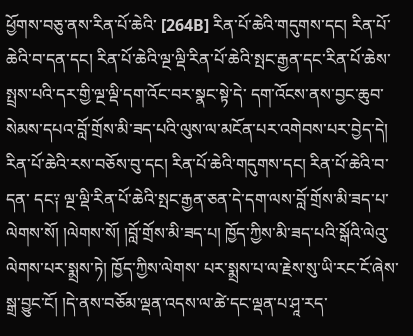ཕྱོགས་བཅུ་ནས་རིན་པོ་ཆེའི་ [264B] རིན་པོ་ཆེའི་གདུགས་དང། རིན་པོ་ཆེའི་བ་དན་དང། རིན་པོ་ཆེའི་ལྔ་ལྡི་རིན་པོ་ཆེའི་སྤང་རྒྱན་དང་རིན་པོ་ཆེས་སྤྲས་པའི་དར་གྱི་ལྔ་ལྡི་དག་འོང་བར་སྣང་སྟེ་དེ་ དག་འོངས་ནས་བྱང་ཆུབ་སེམས་དཔའ་བློ་གྲོས་མི་ཟད་པའི་ལུས་ལ་མངོན་པར་འགེབས་པར་བྱེད་དེ། རིན་པོ་ཆེའི་རས་བཅོས་བུ་དང། རིན་པོ་ཆེའི་གདུགས་དང། རིན་པོ་ཆེའི་བ་དན་ དང༑ ལྔ་ལྡི་རིན་པོ་ཆེའི་སྤང་རྒྱན་ཅན་དེ་དག་ལས་བློ་གྲོས་མི་ཟད་པ་ལེགས་སོ། །ལེགས་སོ། །བློ་གྲོས་མི་ཟད་པ། ཁྱོད་ཀྱིས་མི་ཟད་པའི་སྒོའི་ལེའུ་ལེགས་པར་སྨྲས་ཏེ། ཁྱོད་ཀྱིས་ལེགས་ པར་སྨྲས་པ་ལ་རྗེས་སུ་ཡི་རང་ངོ་ཞེས་སྒྲ་བྱུང་ངོ། །དེ་ནས་བཅོམ་ལྡན་འདས་ལ་ཚེ་དང་ལྡན་པ་ཤཱ་རད་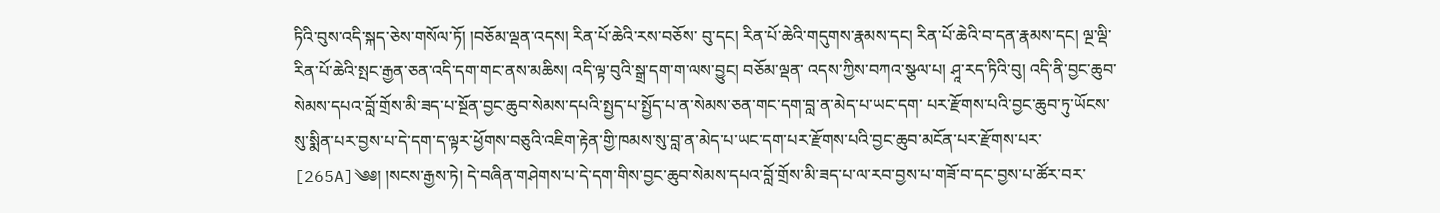ཏིའི་བུས་འདི་སྐད་ཅེས་གསོལ་ཏོ། །བཅོམ་ལྡན་འདས། རིན་པོ་ཆེའི་རས་བཅོས་ བུ་དང། རིན་པོ་ཆེའི་གདུགས་རྣམས་དང། རིན་པོ་ཆེའི་བ་དན་རྣམས་དང། ལྔ་ལྡི་རིན་པོ་ཆེའི་སྤང་རྒྱན་ཅན་འདི་དག་གང་ནས་མཆིས། འདི་ལྟ་བུའི་སྒྲ་དག་ག་ལས་བྱུང། བཅོམ་ལྡན་ འདས་ཀྱིས་བཀའ་སྩལ་པ། ཤཱ་རད་ཏིའི་བུ། འདི་ནི་བྱང་ཆུབ་སེམས་དཔའ་བློ་གྲོས་མི་ཟད་པ་སྔོན་བྱང་ཆུབ་སེམས་དཔའི་སྤྱད་པ་སྤྱོད་པ་ན་སེམས་ཅན་གང་དག་བླ་ན་མེད་པ་ཡང་དག་ པར་རྫོགས་པའི་བྱང་ཆུབ་ཏུ་ཡོངས་སུ་སྨིན་པར་བྱས་པ་དེ་དག་ད་ལྟར་ཕྱོགས་བཅུའི་འཇིག་རྟེན་གྱི་ཁམས་སུ་བླ་ན་མེད་པ་ཡང་དག་པར་རྫོགས་པའི་བྱང་ཆུབ་མངོན་པར་རྫོགས་པར་ [265A]༄༅། །སངས་རྒྱས་ཏེ། དེ་བཞིན་གཤེགས་པ་དེ་དག་གིས་བྱང་ཆུབ་སེམས་དཔའ་བློ་གྲོས་མི་ཟད་པ་ལ་རབ་བྱས་པ་གཟོ་བ་དང་བྱས་པ་ཚོར་བར་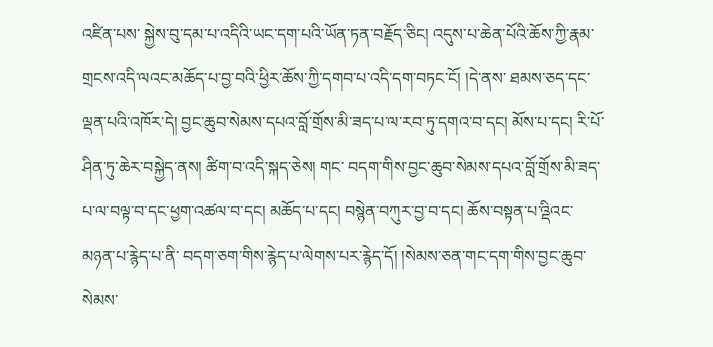འཛིན་པས་ སྐྱེས་བུ་དམ་པ་འདིའི་ཡང་དག་པའི་ཡོན་ཏན་བརྗོད་ཅིང། འདུས་པ་ཆེན་པོའི་ཆོས་ཀྱི་རྣམ་གྲངས་འདི་ལའང་མཆོད་པ་བྱ་བའི་ཕྱིར་ཆོས་ཀྱི་དགབ་པ་འདི་དག་བཏང་ངོ། །དེ་ནས་ ཐམས་ཅད་དང་ལྡན་པའི་འཁོར་དེ། བྱང་ཆུབ་སེམས་དཔའ་བློ་གྲོས་མི་ཟད་པ་ལ་རབ་ཏུ་དགའ་བ་དང། མོས་པ་དང། རི་པོ་ཤིན་ཏུ་ཆེར་བསྐྱེད་ནས། ཚིག་བ་འདི་སྐད་ཅེས། གང་ བདག་གིས་བྱང་ཆུབ་སེམས་དཔའ་བློ་གྲོས་མི་ཟད་པ་ལ་བལྟ་བ་དང་ཕྱག་འཚལ་བ་དང། མཆོད་པ་དང། བསྙེན་བཀུར་བྱ་བ་དང། ཆོས་བསྟན་པ་འྡིའང་མཉན་པ་རྙེད་པ་ནི་ བདག་ཅག་གིས་རྙེད་པ་ལེགས་པར་རྙེད་དོ། །སེམས་ཅན་གང་དག་གིས་བྱང་ཆུབ་སེམས་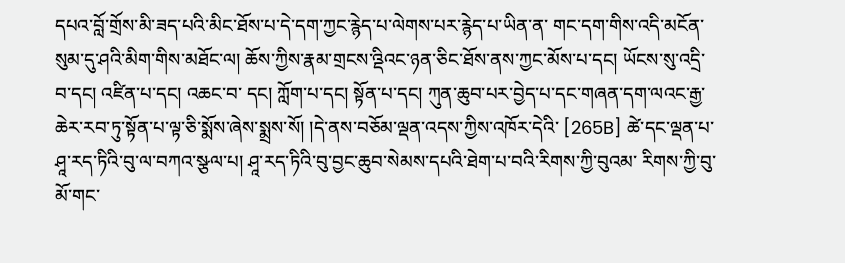དཔའ་བློ་གྲོས་མི་ཟད་པའི་མིང་ཐོས་པ་དེ་དག་ཀྱང་རྙེད་པ་ལེགས་པར་རྙེད་པ་ཡིན་ན་ གང་དག་གིས་འདི་མངོན་སུམ་དུ་ཤའི་མིག་གིས་མཐོང་ལ། ཆོས་ཀྱིས་རྣམ་གྲངས་འྡིའང་ཉན་ཅིང་ཐོས་ནས་ཀྱང་མོས་པ་དང། ཡོངས་སུ་འདྲི་བ་དང། འཛིན་པ་དང། འཆང་བ་ དང། ཀློག་པ་དང། སྟོན་པ་དང། ཀུན་ཆུབ་པར་བྱེད་པ་དང་གཞན་དག་ལའང་རྒྱ་ཆེར་རབ་ཏུ་སྟོན་པ་ལྟ་ཅི་སྨོས་ཞེས་སྨྲས་སོ། །དེ་ནས་བཅོམ་ལྡན་འདས་ཀྱིས་འཁོར་དེའི་ [265B] ཚེ་དང་ལྡན་པ་ཤཱ་རད་ཏིའི་བུ་ལ་བཀའ་སྩལ་པ། ཤཱ་རད་ཏིའི་བུ་བྱང་ཆུབ་སེམས་དཔའི་ཐེག་པ་བའི་རིགས་ཀྱི་བུའམ་ རིགས་ཀྱི་བུ་མོ་གང་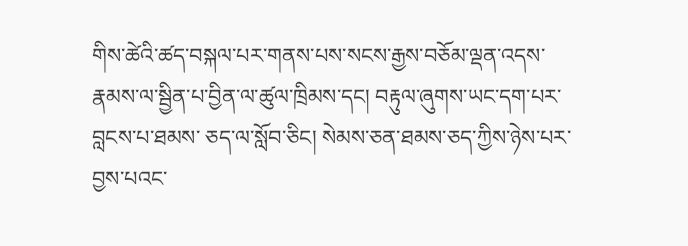གིས་ཚེའི་ཚད་བསྐལ་པར་གནས་པས་སངས་རྒྱས་བཅོམ་ལྡན་འདས་རྣམས་ལ་སྦྱིན་པ་བྱིན་ལ་ཚུལ་ཁྲིམས་དང། བརྟུལ་ཞུགས་ཡང་དག་པར་བླངས་པ་ཐམས་ ཅད་ལ་སློབ་ཅིང། སེམས་ཅན་ཐམས་ཅད་ཀྱིས་ཉེས་པར་བྱས་པའང་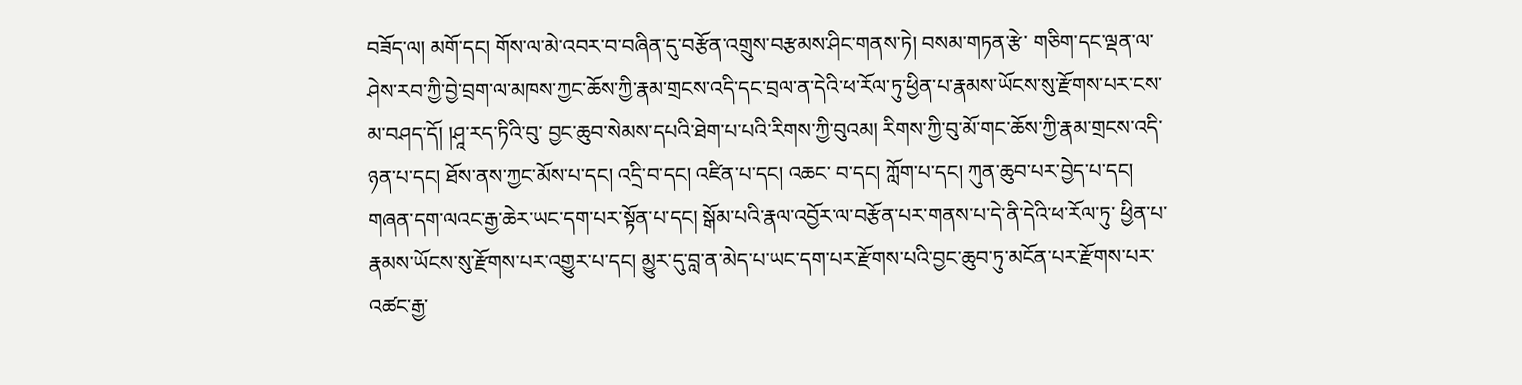བཟོད་ལ། མགོ་དང། གོས་ལ་མེ་འབར་བ་བཞིན་དུ་བརྩོན་འགྲུས་བརྩམས་ཤིང་གནས་ཏེ། བསམ་གཏན་རྩེ་ གཅིག་དང་ལྡན་ལ་ཤེས་རབ་ཀྱི་བྱེ་བྲག་ལ་མཁས་ཀྱང་ཆོས་ཀྱི་རྣམ་གྲངས་འདི་དང་བྲལ་ན་དེའི་ཕ་རོལ་ཏུ་ཕྱིན་པ་རྣམས་ཡོངས་སུ་རྫོགས་པར་ངས་མ་བཤད་དོ། །ཤཱ་རད་ཏིའི་བུ་ བྱང་ཆུབ་སེམས་དཔའི་ཐེག་པ་པའི་རིགས་ཀྱི་བུའམ། རིགས་ཀྱི་བུ་མོ་གང་ཆོས་ཀྱི་རྣམ་གྲངས་འདི་ཉན་པ་དང། ཐོས་ནས་ཀྱང་མོས་པ་དང། འདྲི་བ་དང། འཛིན་པ་དང། འཆང་ བ་དང། ཀློག་པ་དང། ཀུན་ཆུབ་པར་བྱེད་པ་དང། གཞན་དག་ལའང་རྒྱ་ཆེར་ཡང་དག་པར་སྟོན་པ་དང། སྒོམ་པའི་རྣལ་འབྱོར་ལ་བརྩོན་པར་གནས་པ་དེ་ནི་དེའི་ཕ་རོལ་ཏུ་ ཕྱིན་པ་རྣམས་ཡོངས་སུ་རྫོགས་པར་འགྱུར་པ་དང། མྱུར་དུ་བླ་ན་མེད་པ་ཡང་དག་པར་རྫོགས་པའི་བྱང་ཆུབ་ཏུ་མངོན་པར་རྫོགས་པར་འཚང་རྒྱ་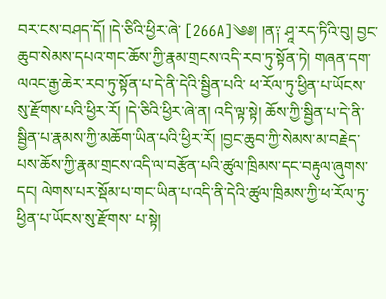བར་ངས་བཤད་དོ། །དེ་ཅིའི་ཕྱིར་ཞེ་ [266A]༄༅། །ན༑ ཤཱ་རད་ཏིའི་བུ། བྱང་ཆུབ་སེམས་དཔའ་གང་ཆོས་ཀྱི་རྣམ་གྲངས་འདི་རབ་ཏུ་སྟོན་ཏེ། གཞན་དག་ལའང་རྒྱ་ཆེར་རབ་ཏུ་སྟོན་པ་དེ་ནི་དེའི་སྦྱིན་པའི་ ཕ་རོལ་ཏུ་ཕྱིན་པ་ཡོངས་སུ་རྫོགས་པའི་ཕྱིར་རོ། །དེ་ཅིའི་ཕྱིར་ཞེ་ན། འདི་ལྟ་སྟེ། ཆོས་ཀྱི་སྦྱིན་པ་དེ་ནི་སྦྱིན་པ་རྣམས་ཀྱི་མཆོག་ཡིན་པའི་ཕྱིར་རོ། །བྱང་ཆུབ་ཀྱི་སེམས་མ་བརྗེད་ པས་ཆོས་ཀྱི་རྣམ་གྲངས་འདི་ལ་བརྩོན་པའི་ཚུལ་ཁྲིམས་དང་བརྟུལ་ཞུགས་དང། ལེགས་པར་སྡོམ་པ་གང་ཡིན་པ་འདི་ནི་དེའི་ཚུལ་ཁྲིམས་ཀྱི་ཕ་རོལ་ཏུ་ཕྱིན་པ་ཡོངས་སུ་རྫོགས་ པ་སྟེ།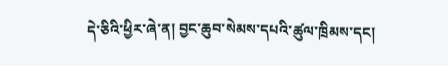དེ་ཅིའི་ཕྱིར་ཞེ་ན། བྱང་ཆུབ་སེམས་དཔའི་ཚུལ་ཁྲིམས་དང།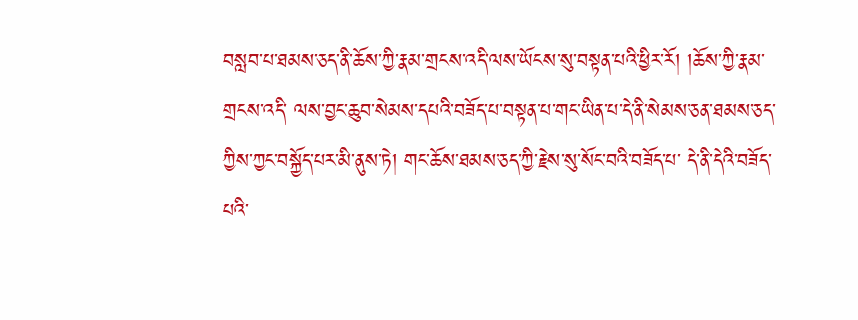བསླབ་པ་ཐམས་ཅད་ནི་ཆོས་ཀྱི་རྣམ་གྲངས་འདི་ལས་ཡོངས་སུ་བསྟན་པའི་ཕྱིར་རོ། །ཆོས་ཀྱི་རྣམ་གྲངས་འདི་ ལས་བྱང་ཆུབ་སེམས་དཔའི་བཟོད་པ་བསྟན་པ་གང་ཡིན་པ་དེ་ནི་སེམས་ཅན་ཐམས་ཅད་ཀྱིས་ཀྱང་བསྐྱོད་པར་མི་ནུས་ཏེ། གང་ཆོས་ཐམས་ཅད་ཀྱི་རྗེས་སུ་སོང་བའི་བཟོད་པ་ དེ་ནི་དེའི་བཟོད་པའི་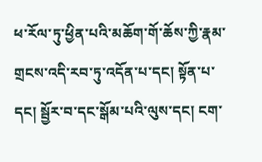ཕ་རོལ་ཏུ་ཕྱིན་པའི་མཆོག་གོ་ཆོས་ཀྱི་རྣམ་གྲངས་འདི་རབ་ཏུ་འདོན་པ་དང། སྟོན་པ་དང། སྦྱོར་བ་དང་སྒོམ་པའི་ལུས་དང། ངག་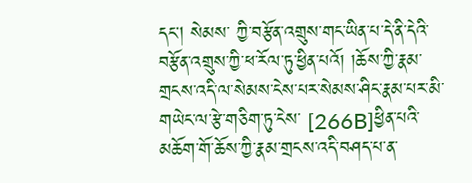དང། སེམས་ ཀྱི་བརྩོན་འགྲུས་གང་ཡིན་པ་དེ་ནི་དེའི་བརྩོན་འགྲུས་ཀྱི་ཕ་རོལ་ཏུ་ཕྱིན་པའོ། །ཆོས་ཀྱི་རྣམ་གྲངས་འདི་ལ་སེམས་ངེས་པར་སེམས་ཤིང་རྣམ་པར་མི་གཡེང་ལ་རྩེ་གཅིག་ཏུ་ངེས་ [266B]ཕྱིན་པའི་མཆོག་གོ་ཆོས་ཀྱི་རྣམ་གྲངས་འདི་བཤད་པ་ན་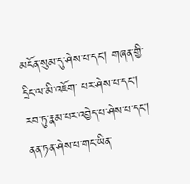མངོན་སུམ་དུ་ཤེས་པ་དང། གཞན་གྱི་དྲིང་ལ་མི་འཇོག་ པར་ཤེས་པ་དང། རབ་ཏུ་རྣམ་པར་འབྱེད་པ་ཤེས་པ་དང། ནན་ཏན་ཤེས་པ་གང་ཡིན་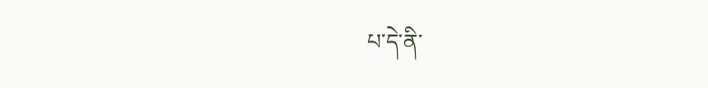པ་དེ་ནི་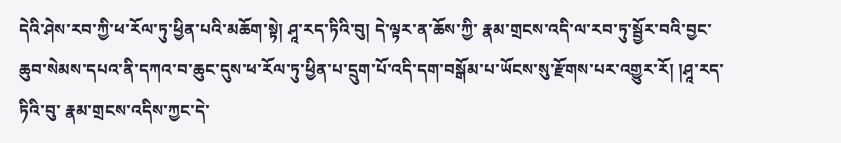དེའི་ཤེས་རབ་ཀྱི་ཕ་རོལ་ཏུ་ཕྱིན་པའི་མཆོག་སྟེ། ཤཱ་རད་ཏིའི་བུ། དེ་ལྟར་ན་ཆོས་ཀྱི་ རྣམ་གྲངས་འདི་ལ་རབ་ཏུ་སྦྱོར་བའི་བྱང་ཆུབ་སེམས་དཔའ་ནི་དཀའ་བ་ཆུང་དུས་ཕ་རོལ་ཏུ་ཕྱིན་པ་དྲུག་པོ་འདི་དག་བསྒོམ་པ་ཡོངས་སུ་རྫོགས་པར་འགྱུར་རོ། །ཤཱ་རད་ཏིའི་བུ་ རྣམ་གྲངས་འདིས་ཀྱང་དེ་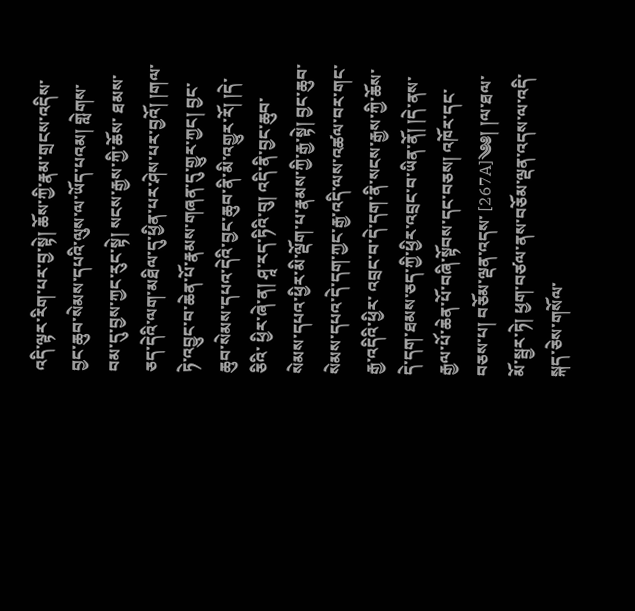འདི་ལྟར་རིག་པར་བྱ་སྟེ། ཆོས་ཀྱི་རྣམ་གྲངས་འདིས་བྱང་ཆུབ་སེམས་དཔའི་ལུས་ལ་ཡོད་པའམ། གླེགས་བམ་དུ་བྱས་ཀྱང་རུང་སྟེ། སངས་རྒྱས་ཀྱི་ཆོས་ ཐམས་ཅད་དེའི་ལག་མཐིལ་དུ་ཕྱིན་པར་ཤེས་པར་བྱའོ། །གལ་ཏེ་འབྱུང་བ་ཆེན་པོ་རྣམས་གཞན་དུ་གྱུར་ཀྱང། བྱང་ཆུབ་སེམས་དཔའ་དེའི་བྱང་ཆུབ་ནི་མི་འགྱུར་རོ། །དེ་ཅིའི་ ཕྱིར་ཞེ་ན། ཤཱ་རད་ཏིའི་བུ། འདི་ནི་བྱང་ཆུབ་སེམས་དཔའ་ཕྱིར་མི་ལྡོག་པ་རྣམས་ཀྱི་རྒྱ་སྟེ། བྱང་ཆུབ་སེམས་དཔའ་དེ་དག་ཀྱང་རྒྱ་འདི་ལས་འཚལ་བར་གང་རྒྱ་འདིའི་ཕྱིར་ འབྲང་བ་དེ་དག་ནི་སངས་རྒྱས་ཀྱི་ཆོས་དེ་དག་ཐམས་ཅད་ཀྱི་ཕྱིར་འབྲང་བ་ཡིན་ནོ། །དེ་ནས་རྒྱལ་པོ་ཆེན་པོ་བཞི་སྟོབས་དང་བཅས། འཁོར་དང་བཅས་པ། བཅོམ་ལྡན་འདས་ [267A]༄༅། །ལ་ཐལ་མོ་སྦྱར་ཏེ། ཕྱག་བཙལ་ནས་བཅོམ་ལྡན་འདས་ལ་འདི་སྐད་ཅེས་གསོལ་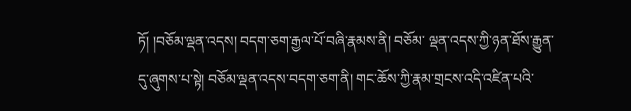ཏོ། །བཅོམ་ལྡན་འདས། བདག་ཅག་རྒྱལ་པོ་བཞི་རྣམས་ནི། བཅོམ་ ལྡན་འདས་ཀྱི་ཉན་ཐོས་རྒྱུན་དུ་ཞུགས་པ་སྟེ། བཅོམ་ལྡན་འདས་བདག་ཅག་ནི། གང་ཆོས་ཀྱི་རྣམ་གྲངས་འདི་འཛིན་པའི་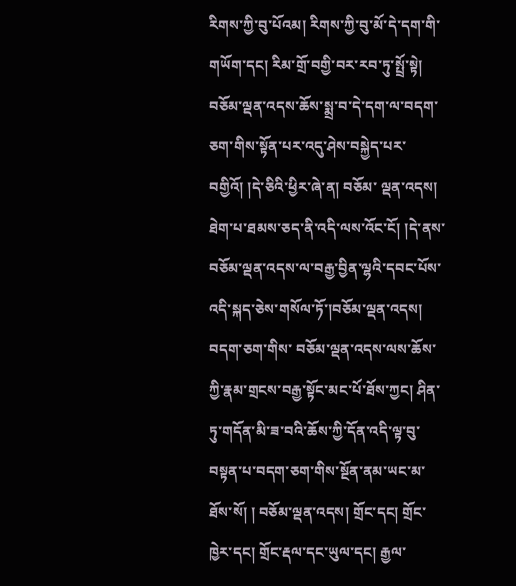རིགས་ཀྱི་བུ་པོའམ། རིགས་ཀྱི་བུ་མོ་དེ་དག་གི་ གཡོག་དང། རིམ་གྲོ་བགྱི་བར་རབ་ཏུ་སྤྲོ་སྟེ། བཅོམ་ལྡན་འདས་ཆོས་སྨྲ་བ་དེ་དག་ལ་བདག་ཅག་གིས་སྟོན་པར་འདུ་ཤེས་བསྐྱེད་པར་བགྱིའོ། །དེ་ཅིའི་ཕྱིར་ཞེ་ན། བཅོམ་ ལྡན་འདས། ཐེག་པ་ཐམས་ཅད་ནི་འདི་ལས་འོང་ངོ། །དེ་ནས་བཅོམ་ལྡན་འདས་ལ་བརྒྱ་བྱིན་ལྷའི་དབང་པོས་འདི་སྐད་ཅེས་གསོལ་ཏོ་།བཅོམ་ལྡན་འདས། བདག་ཅག་གིས་ བཅོམ་ལྡན་འདས་ལས་ཆོས་ཀྱི་རྣམ་གྲངས་བརྒྱ་སྟོང་མང་པོ་ཐོས་ཀྱང། ཤིན་ཏུ་གདོན་མི་ཟ་བའི་ཆོས་ཀྱི་དོན་འདི་ལྟ་བུ་བསྟན་པ་བདག་ཅག་གིས་སྔོན་ནམ་ཡང་མ་ཐོས་སོ། ། བཅོམ་ལྡན་འདས། གྲོང་དང། གྲོང་ཁྱེར་དང། གྲོང་རྡལ་དང་ཡུལ་དང། རྒྱལ་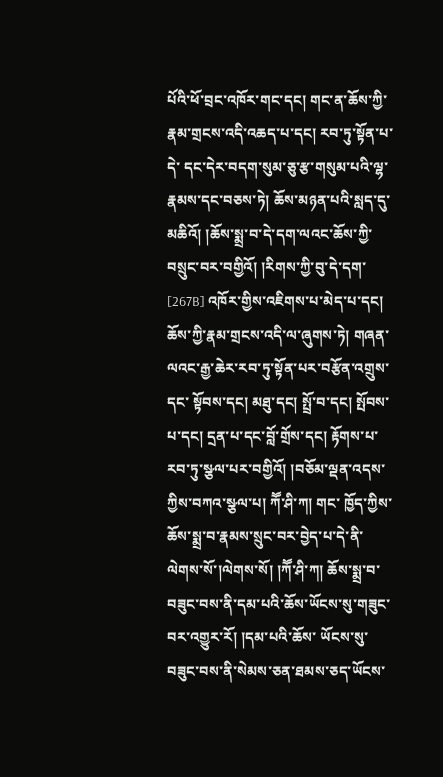པོའི་ཕོ་བྲང་འཁོར་གང་དང། གང་ན་ཆོས་ཀྱི་རྣམ་གྲངས་འདི་འཆད་པ་དང། རབ་ཏུ་སྟོན་པ་དེ་ དང་དེར་བདག་སུམ་ཅུ་རྩ་གསུམ་པའི་ལྷ་རྣམས་དང་བཅས་ཏེ། ཆོས་མཉན་པའི་སླད་དུ་མཆིའོ། །ཆོས་སྨྲ་བ་དེ་དག་ལའང་ཆོས་ཀྱི་བསྲུང་བར་བགྱིའོ། །རིགས་ཀྱི་བུ་དེ་དག་ [267B] འཁོར་གྱིས་འཇིགས་པ་མེད་པ་དང། ཆོས་ཀྱི་རྣམ་གྲངས་འདི་ལ་ཞུགས་ཏེ། གཞན་ལའང་རྒྱ་ཆེར་རབ་ཏུ་སྟོན་པར་བརྩོན་འགྲུས་དང་ སྟོབས་དང། མཐུ་དང། སྤྲོ་བ་དང། སྤོབས་པ་དང། དྲན་པ་དང་བློ་གྲོས་དང། རྟོགས་པ་རབ་ཏུ་སྩལ་པར་བགྱིའོ། །བཅོམ་ལྡན་འདས་ཀྱིས་བཀའ་སྩལ་པ། ཀཽ་ཤི་ཀ། གང་ ཁྱོད་ཀྱིས་ཆོས་སྨྲ་བ་རྣམས་སྲུང་བར་བྱེད་པ་དེ་ནི་ལེགས་སོ་།ལེགས་སོ། །ཀཽ་ཤི་ཀ། ཆོས་སྨྲ་བ་བཟུང་བས་ནི་དམ་པའི་ཆོས་ཡོངས་སུ་གཟུང་བར་འགྱུར་རོ། །དམ་པའི་ཆོས་ ཡོངས་སུ་བཟུང་བས་ནི་སེམས་ཅན་ཐམས་ཅད་ཡོངས་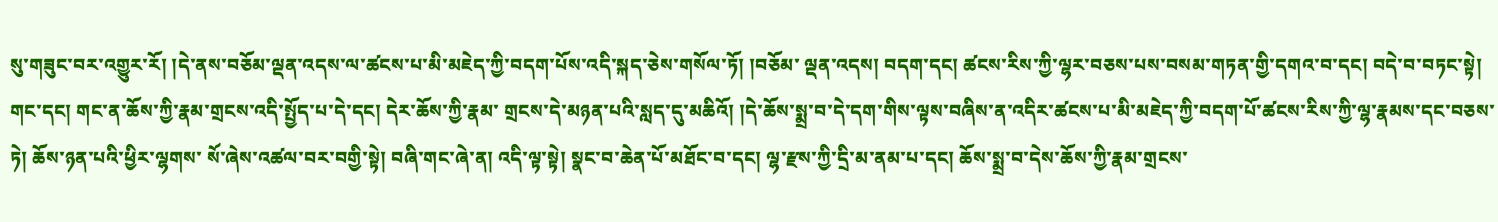སུ་གཟུང་བར་འགྱུར་རོ། །དེ་ནས་བཅོམ་ལྡན་འདས་ལ་ཚངས་པ་མི་མཇེད་ཀྱི་བདག་པོས་འདི་སྐད་ཅེས་གསོལ་ཏོ། །བཅོམ་ ལྡན་འདས། བདག་དང། ཚངས་རིས་ཀྱི་ལྷར་བཅས་པས་བསམ་གཏན་གྱི་དགའ་བ་དང། བདེ་བ་བཏང་སྟེ། གང་དང། གང་ན་ཆོས་ཀྱི་རྣམ་གྲངས་འདི་སྤྱོད་པ་དེ་དང། དེར་ཆོས་ཀྱི་རྣམ་ གྲངས་དེ་མཉན་པའི་སླད་དུ་མཆིའོ། །དེ་ཆོས་སྨྲ་བ་དེ་དག་གིས་ལྟས་བཞིས་ན་འདིར་ཚངས་པ་མི་མཇེད་ཀྱི་བདག་པོ་ཚངས་རིས་ཀྱི་ལྷ་རྣམས་དང་བཅས་ཏེ། ཆོས་ཉན་པའི་ཕྱིར་ལྷགས་ སོ་ཞེས་འཚལ་བར་བགྱི་སྟེ། བཞི་གང་ཞེ་ན། འདི་ལྟ་སྟེ། སྣང་བ་ཆེན་པོ་མཐོང་བ་དང། ལྷ་རྫས་ཀྱི་དྲི་མ་ནམ་པ་དང། ཆོས་སྨྲ་བ་དེས་ཆོས་ཀྱི་རྣམ་གྲངས་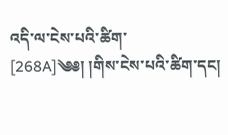འདི་ལ་ངེས་པའི་ཚིག་ [268A]༄༅། །གིས་ངེས་པའི་ཚིག་དང།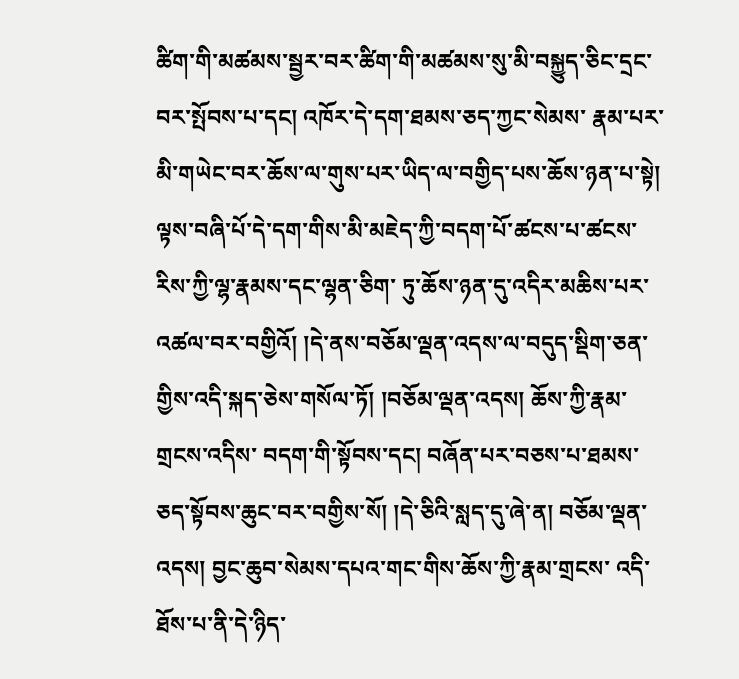ཚིག་གི་མཚམས་སྦྱར་བར་ཚིག་གི་མཚམས་སུ་མི་བསྐྱུད་ཅིང་དྲང་བར་སྤོབས་པ་དང། འཁོར་དེ་དག་ཐམས་ཅད་ཀྱང་སེམས་ རྣམ་པར་མི་གཡེང་བར་ཆོས་ལ་གུས་པར་ཡིད་ལ་བགྱིད་པས་ཆོས་ཉན་པ་སྟེ། ལྟས་བཞི་པོ་དེ་དག་གིས་མི་མཇེད་ཀྱི་བདག་པོ་ཚངས་པ་ཚངས་རིས་ཀྱི་ལྷ་རྣམས་དང་ལྷན་ཅིག་ ཏུ་ཆོས་ཉན་དུ་འདིར་མཆིས་པར་འཚལ་བར་བགྱིའོ། །དེ་ནས་བཅོམ་ལྡན་འདས་ལ་བདུད་སྡིག་ཅན་གྱིས་འདི་སྐད་ཅེས་གསོལ་ཏོ། །བཅོམ་ལྡན་འདས། ཆོས་ཀྱི་རྣམ་གྲངས་འདིས་ བདག་གི་སྟོབས་དང། བཞོན་པར་བཅས་པ་ཐམས་ཅད་སྟོབས་ཆུང་བར་བགྱིས་སོ། །དེ་ཅིའི་སླད་དུ་ཞེ་ན། བཅོམ་ལྡན་འདས། བྱང་ཆུབ་སེམས་དཔའ་གང་གིས་ཆོས་ཀྱི་རྣམ་གྲངས་ འདི་ཐོས་པ་ནི་དེ་ཉིད་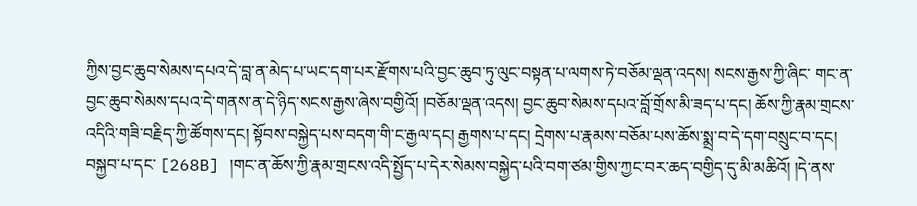ཀྱིས་བྱང་ཆུབ་སེམས་དཔའ་དེ་བླ་ན་མེད་པ་ཡང་དག་པར་རྫོགས་པའི་བྱང་ཆུབ་ཏུ་ལུང་བསྟན་པ་ལགས་ཏེ་བཅོམ་ལྡན་འདས། སངས་རྒྱས་ཀྱི་ཞིང་ གང་ན་བྱང་ཆུབ་སེམས་དཔའ་དེ་གནས་ན་དེ་ཉིད་སངས་རྒྱས་ཞེས་བགྱིའོ། །བཅོམ་ལྡན་འདས། བྱང་ཆུབ་སེམས་དཔའ་བློ་གྲོས་མི་ཟད་པ་དང། ཆོས་ཀྱི་རྣམ་གྲངས་ འདིའི་གཟི་བརྗིད་ཀྱི་ཚོགས་དང། སྟོབས་བསྐྱེད་པས་བདག་གི་ང་རྒྱལ་དང། རྒྱགས་པ་དང། དྲེགས་པ་རྣམས་བཅོམ་པས་ཆོས་སྨྲ་བ་དེ་དག་བསྲུང་བ་དང། བསྐྱབ་པ་དང་ [268B] །གང་ན་ཆོས་ཀྱི་རྣམ་གྲངས་འདི་སྤྱོད་པ་དེར་སེམས་བསྐྱེད་པའི་བག་ཙམ་གྱིས་ཀྱང་བར་ཆད་བགྱིད་དུ་མི་མཆིའོ། །དེ་ནས་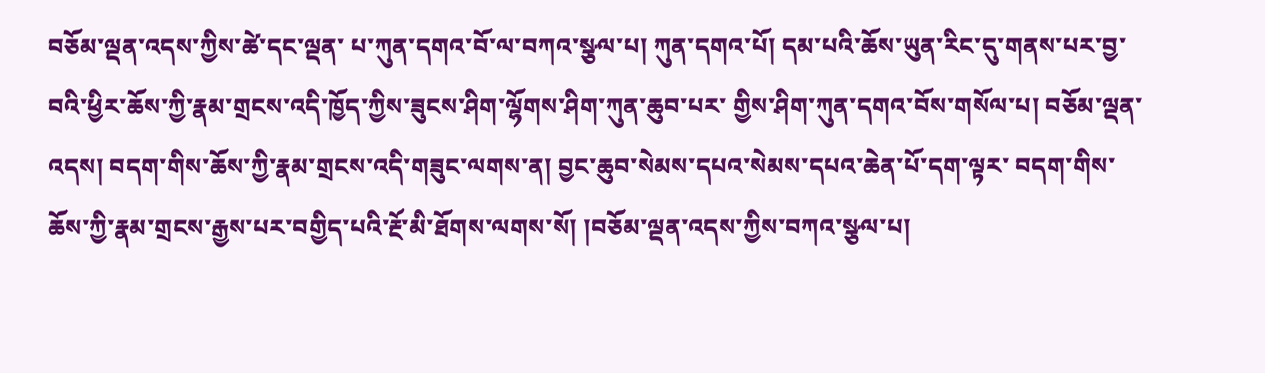བཅོམ་ལྡན་འདས་ཀྱིས་ཚེ་དང་ལྡན་ པ་ཀུན་དགའ་བོ་ལ་བཀའ་སྩལ་པ། ཀུན་དགའ་པོ། དམ་པའི་ཆོས་ཡུན་རིང་དུ་གནས་པར་བྱ་བའི་ཕྱིར་ཆོས་ཀྱི་རྣམ་གྲངས་འདི་ཁྱོད་ཀྱིས་ཟུངས་ཤིག་ལྷོགས་ཤིག་ཀུན་ཆུབ་པར་ གྱིས་ཤིག་ཀུན་དགའ་བོས་གསོལ་པ། བཅོམ་ལྡན་འདས། བདག་གིས་ཆོས་ཀྱི་རྣམ་གྲངས་འདི་གཟུང་ལགས་ན། བྱང་ཆུབ་སེམས་དཔའ་སེམས་དཔའ་ཆེན་པོ་དག་ལྟར་ བདག་གིས་ཆོས་ཀྱི་རྣམ་གྲངས་རྒྱས་པར་བགྱིད་པའི་རྔོ་མི་ཐོགས་ལགས་སོ། །བཅོམ་ལྡན་འདས་ཀྱིས་བཀའ་སྩལ་པ།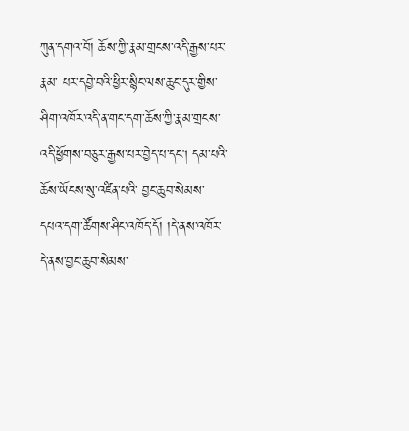ཀུན་དགའ་བོ། ཆོས་ཀྱི་རྣམ་གྲངས་འདི་རྒྱས་པར་རྣམ་ པར་དབྱེ་བའི་ཕྱིར་སྙིང་ལས་ཆུང་དུར་གྱིས་ཤིག་འཁོར་འདི་ན་གང་དག་ཆོས་ཀྱི་རྣམ་གྲངས་འདི་ཕྱོགས་བཅུར་རྒྱས་པར་བྱེད་པ་དང། དམ་པའི་ཆོས་ཡོངས་སུ་འཛིན་པའི་ བྱང་ཆུབ་སེམས་དཔའ་དག་ཚོགས་ཤིང་འཁོད་དོ། །དེ་ནས་འཁོར་དེ་ནས་བྱང་ཆུབ་སེམས་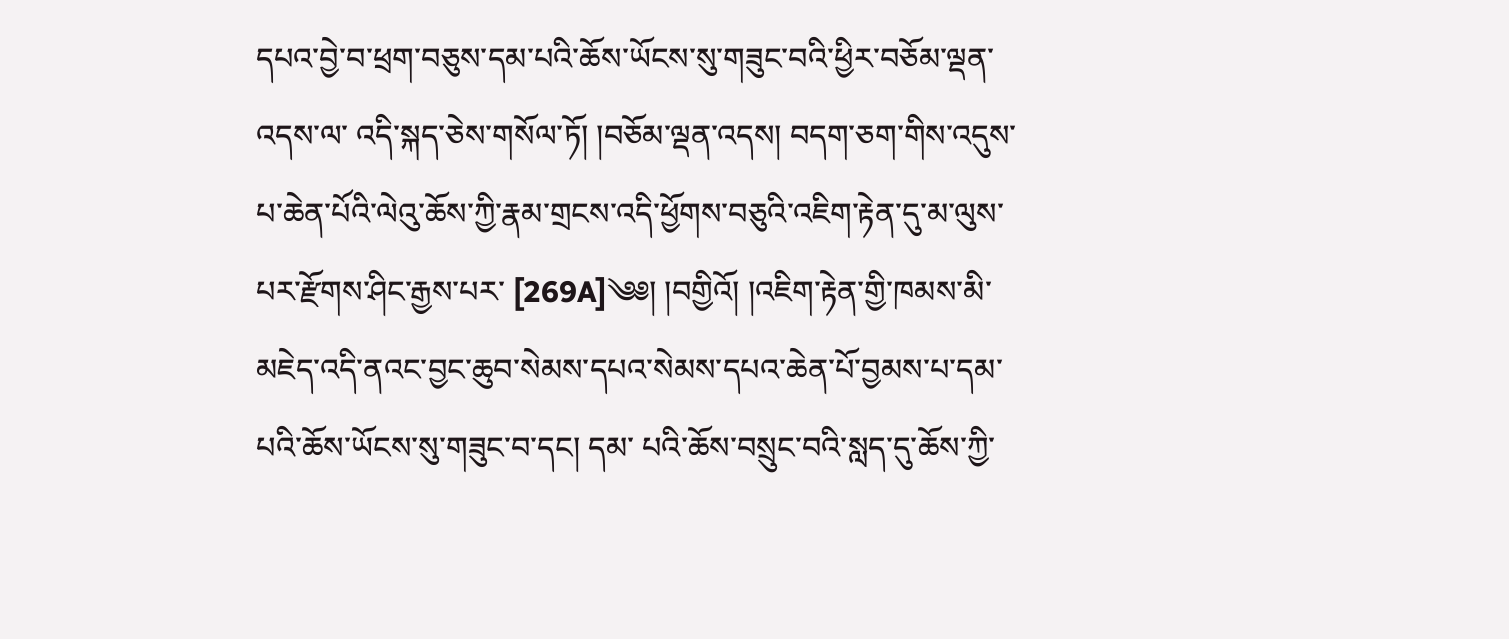དཔའ་བྱེ་བ་ཕྲག་བཅུས་དམ་པའི་ཆོས་ཡོངས་སུ་གཟུང་བའི་ཕྱིར་བཅོམ་ལྡན་འདས་ལ་ འདི་སྐད་ཅེས་གསོལ་ཏོ། །བཅོམ་ལྡན་འདས། བདག་ཅག་གིས་འདུས་པ་ཆེན་པོའི་ལེའུ་ཆོས་ཀྱི་རྣམ་གྲངས་འདི་ཕྱོགས་བཅུའི་འཇིག་རྟེན་དུ་མ་ལུས་པར་རྫོགས་ཤིང་རྒྱས་པར་ [269A]༄༅། །བགྱིའོ། །འཇིག་རྟེན་གྱི་ཁམས་མི་མཇེད་འདི་ནའང་བྱང་ཆུབ་སེམས་དཔའ་སེམས་དཔའ་ཆེན་པོ་བྱམས་པ་དམ་པའི་ཆོས་ཡོངས་སུ་གཟུང་བ་དང། དམ་ པའི་ཆོས་བསྲུང་བའི་སླད་དུ་ཆོས་ཀྱི་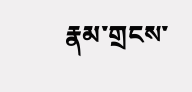རྣམ་གྲངས་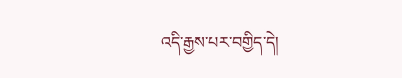འདི་རྒྱས་པར་བགྱིད་དེ།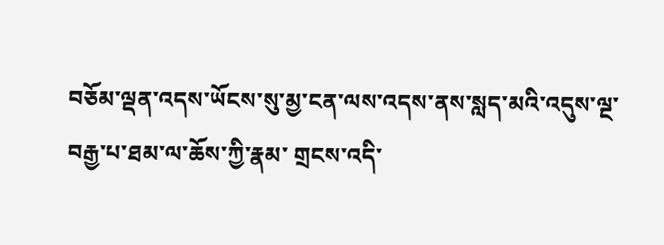བཅོམ་ལྡན་འདས་ཡོངས་སུ་མྱ་ངན་ལས་འདས་ནས་སླད་མའི་འདུས་ལྔ་བརྒྱ་པ་ཐམ་ལ་ཆོས་ཀྱི་རྣམ་ གྲངས་འདི་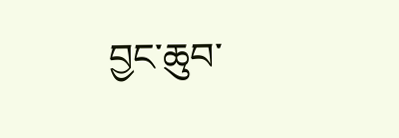བྱང་ཆུབ་